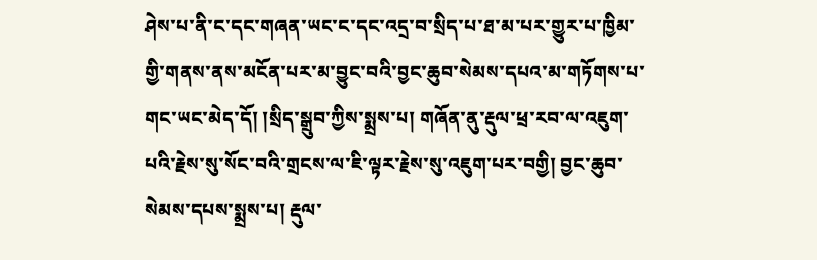ཤེས་པ་ནི་ང་དང་གཞན་ཡང་ང་དང་འདྲ་བ་སྲིད་པ་ཐ་མ་པར་གྱུར་པ་ཁྱིམ་གྱི་གནས་ནས་མངོན་པར་མ་བྱུང་བའི་བྱང་ཆུབ་སེམས་དཔའ་མ་གཏོགས་པ་གང་ཡང་མེད་དོ། །སྲིད་སྒྲུབ་ཀྱིས་སྨྲས་པ། གཞོན་ནུ་རྡུལ་ཕྲ་རབ་ལ་འཇུག་པའི་རྗེས་སུ་སོང་བའི་གྲངས་ལ་ཇི་ལྟར་རྗེས་སུ་འཇུག་པར་བགྱི། བྱང་ཆུབ་སེམས་དཔས་སྨྲས་པ། རྡུལ་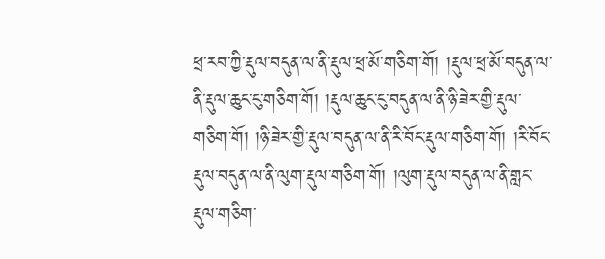ཕྲ་རབ་ཀྱི་རྡུལ་བདུན་ལ་ནི་རྡུལ་ཕྲ་མོ་གཅིག་གོ། །རྡུལ་ཕྲ་མོ་བདུན་ལ་ནི་རྡུལ་ཆུང་ངུ་གཅིག་གོ། །རྡུལ་ཆུང་ངུ་བདུན་ལ་ནི་ཉི་ཟེར་གྱི་རྡུལ་གཅིག་གོ། །ཉི་ཟེར་གྱི་རྡུལ་བདུན་ལ་ནི་རི་བོང་རྡུལ་གཅིག་གོ། །རི་བོང་རྡུལ་བདུན་ལ་ནི་ལུག་རྡུལ་གཅིག་གོ། །ལུག་རྡུལ་བདུན་ལ་ནི་གླང་རྡུལ་གཅིག་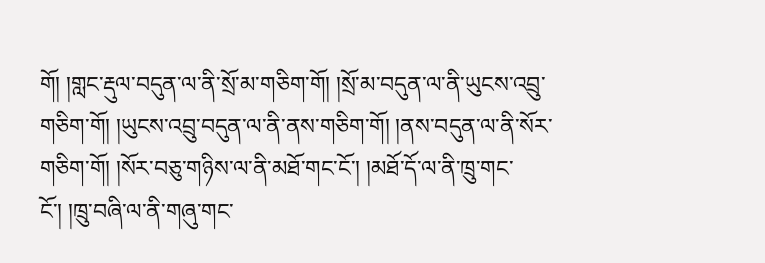གོ། །གླང་རྡུལ་བདུན་ལ་ནི་སྲོ་མ་གཅིག་གོ། །སྲོ་མ་བདུན་ལ་ནི་ཡུངས་འབྲུ་གཅིག་གོ། །ཡུངས་འབྲུ་བདུན་ལ་ནི་ནས་གཅིག་གོ། །ནས་བདུན་ལ་ནི་སོར་གཅིག་གོ། །སོར་བཅུ་གཉིས་ལ་ནི་མཐོ་གང་ངོ་། །མཐོ་དོ་ལ་ནི་ཁྲུ་གང་ངོ་། །ཁྲུ་བཞི་ལ་ནི་གཞུ་གང་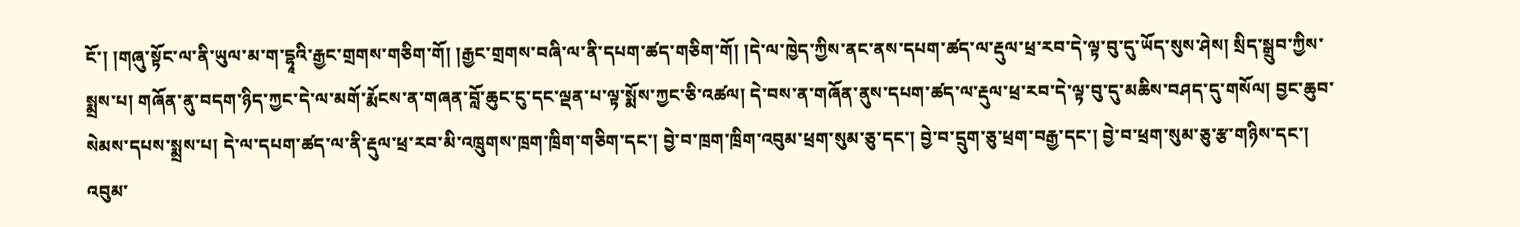ངོ་། །གཞུ་སྟོང་ལ་ནི་ཡུལ་མ་ག་དྷཱའི་རྒྱང་གྲགས་གཅིག་གོ། །རྒྱང་གྲགས་བཞི་ལ་ནི་དཔག་ཚད་གཅིག་གོ། །དེ་ལ་ཁྱེད་ཀྱིས་ནང་ནས་དཔག་ཚད་ལ་རྡུལ་ཕྲ་རབ་དེ་ལྟ་བུ་དུ་ཡོད་སུས་ཤེས། སྲིད་སྒྲུབ་ཀྱིས་སྨྲས་པ། གཞོན་ནུ་བདག་ཉིད་ཀྱང་དེ་ལ་མགོ་རྨོངས་ན་གཞན་བློ་ཆུང་ངུ་དང་ལྡན་པ་ལྟ་སྨོས་ཀྱང་ཅི་འཚལ། དེ་བས་ན་གཞོན་ནུས་དཔག་ཚད་ལ་རྡུལ་ཕྲ་རབ་དེ་ལྟ་བུ་དུ་མཆིས་བཤད་དུ་གསོལ། བྱང་ཆུབ་སེམས་དཔས་སྨྲས་པ། དེ་ལ་དཔག་ཚད་ལ་ནི་རྡུལ་ཕྲ་རབ་མི་འཁྲུགས་ཁྲག་ཁྲིག་གཅིག་དང་། བྱེ་བ་ཁྲག་ཁྲིག་འབུམ་ཕྲག་སུམ་ཅུ་དང་། བྱེ་བ་དྲུག་ཅུ་ཕྲག་བརྒྱ་དང་། བྱེ་བ་ཕྲག་སུམ་ཅུ་རྩ་གཉིས་དང་། འབུམ་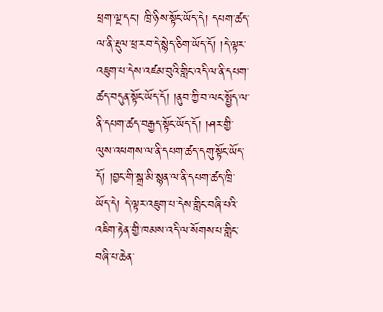ཕྲག་ལྔ་དང་། ཁྲི་ཉིས་སྟོང་ཡོད་དེ། དཔག་ཚད་ལ་ནི་རྡུལ་ཕྲ་རབ་དེ་སྙེད་ཅིག་ཡོད་དོ། །དེ་ལྟར་འཇུག་པ་དེས་འཛམ་བུའི་གླིང་འདི་ལ་ནི་དཔག་ཚད་བདུན་སྟོང་ཡོད་དོ། །ནུབ་ཀྱི་བ་ལང་སྤྱོད་ལ་ནི་དཔག་ཚད་བརྒྱད་སྟོང་ཡོད་དོ། །ཤར་གྱི་ལུས་འཕགས་ལ་ནི་དཔག་ཚད་དགུ་སྟོང་ཡོད་དོ། །བྱང་གི་སྒྲ་མི་སྙན་ལ་ནི་དཔག་ཚད་ཁྲི་ཡོད་དེ། དེ་ལྟར་འཇུག་པ་དེས་གླིང་བཞི་པའི་འཇིག་རྟེན་གྱི་ཁམས་འདི་ལ་སོགས་པ་གླིང་བཞི་པ་ཆེན་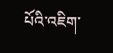པོའི་འཇིག་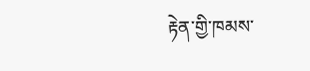རྟེན་གྱི་ཁམས་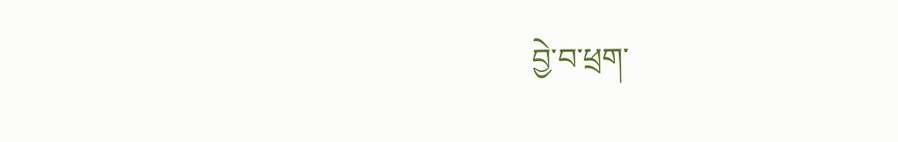བྱེ་བ་ཕྲག་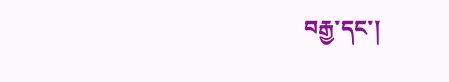བརྒྱ་དང་།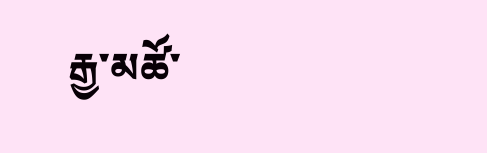རྒྱ་མཚོ་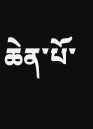ཆེན་པོ་